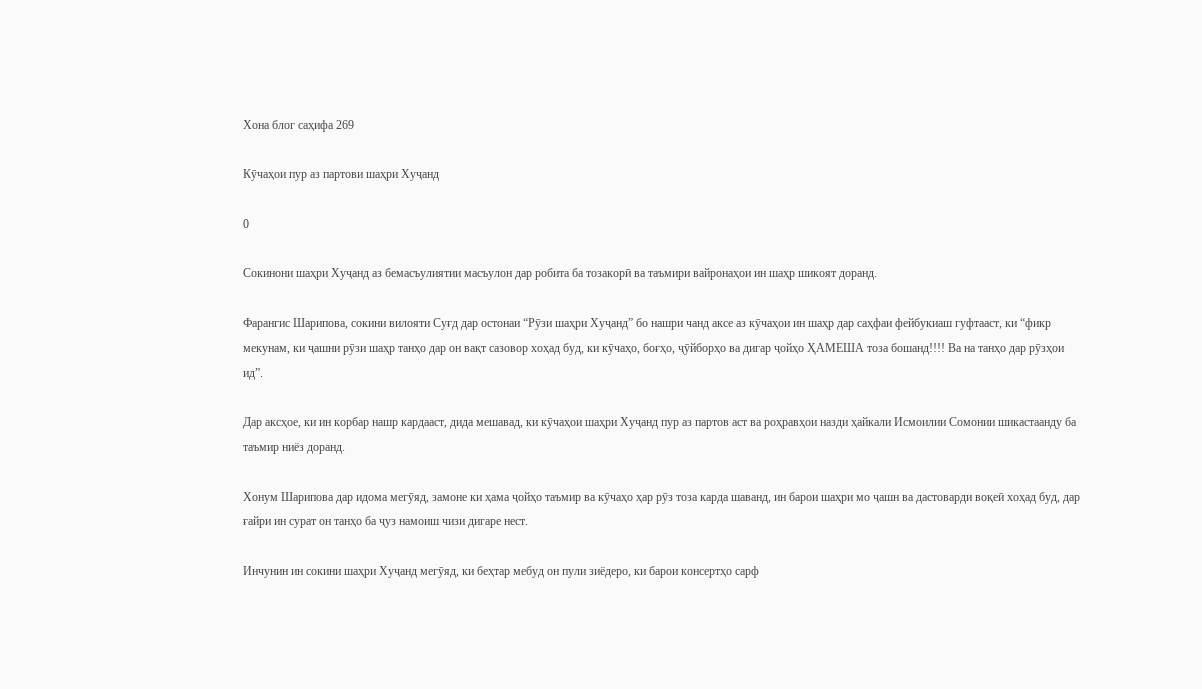Хона блог саҳифа 269

Кӯчаҳои пур аз партови шаҳри Хуҷанд

0

Сокинони шаҳри Хуҷанд аз бемасъулиятии масъулон дар робита ба тозакорӣ ва таъмири вайронаҳои ин шаҳр шикоят доранд.

Фарангис Шарипова, сокини вилояти Суғд дар остонаи “Рӯзи шаҳри Хуҷанд” бо нашри чанд аксе аз кӯчаҳои ин шаҳр дар саҳфаи фейбукиаш гуфтааст, ки “фикр мекунам, ки ҷашни рӯзи шаҳр танҳо дар он вақт сазовор хоҳад буд, ки кӯчаҳо, боғҳо, ҷӯйборҳо ва дигар ҷойҳо ҲАМЕША тоза бошанд!!!! Ва на танҳо дар рӯзҳои ид”.

Дар аксҳое, ки ин корбар нашр кардааст, дида мешавад, ки кӯчаҳои шаҳри Хуҷанд пур аз партов аст ва роҳравҳои назди ҳайкали Исмоилии Сомонии шикастаанду ба таъмир ниёз доранд.

Хонум Шарипова дар идома мегӯяд, замоне ки ҳама ҷойҳо таъмир ва кӯчаҳо ҳар рӯз тоза карда шаванд, ин барои шаҳри мо ҷашн ва дастоварди воқеӣ хоҳад буд, дар ғайри ин сурат он танҳо ба ҷуз намоиш чизи дигаре нест.

Инчунин ин сокини шаҳри Хуҷанд мегӯяд, ки беҳтар мебуд он пули зиёдеро, ки барои консертҳо сарф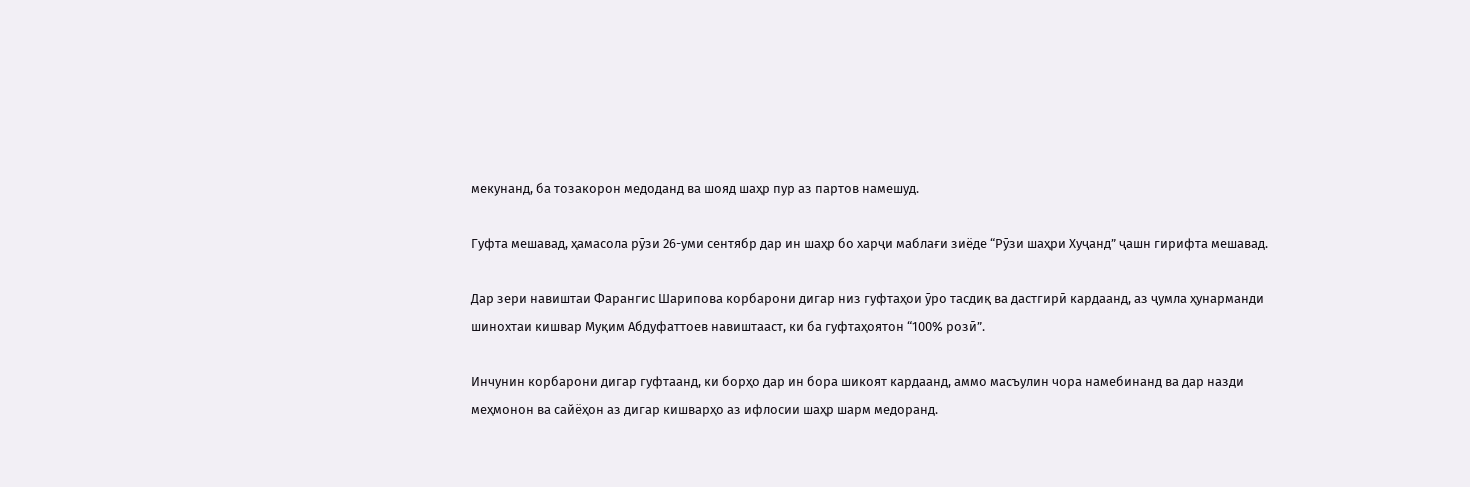мекунанд, ба тозакорон медоданд ва шояд шаҳр пур аз партов намешуд.

Гуфта мешавад, ҳамасола рӯзи 26-уми сентябр дар ин шаҳр бо харҷи маблағи зиёде “Рӯзи шаҳри Хуҷанд” ҷашн гирифта мешавад.

Дар зери навиштаи Фарангис Шарипова корбарони дигар низ гуфтаҳои ӯро тасдиқ ва дастгирӣ кардаанд, аз ҷумла ҳунарманди шинохтаи кишвар Муқим Абдуфаттоев навиштааст, ки ба гуфтаҳоятон “100% розӣ”.

Инчунин корбарони дигар гуфтаанд, ки борҳо дар ин бора шикоят кардаанд, аммо масъулин чора намебинанд ва дар назди меҳмонон ва сайёҳон аз дигар кишварҳо аз ифлосии шаҳр шарм медоранд.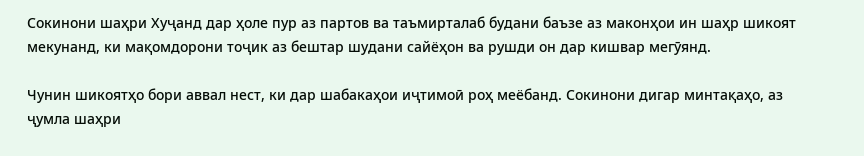Сокинони шаҳри Хуҷанд дар ҳоле пур аз партов ва таъмирталаб будани баъзе аз маконҳои ин шаҳр шикоят мекунанд, ки мақомдорони тоҷик аз бештар шудани сайёҳон ва рушди он дар кишвар мегӯянд.

Чунин шикоятҳо бори аввал нест, ки дар шабакаҳои иҷтимоӣ роҳ меёбанд. Сокинони дигар минтақаҳо, аз ҷумла шаҳри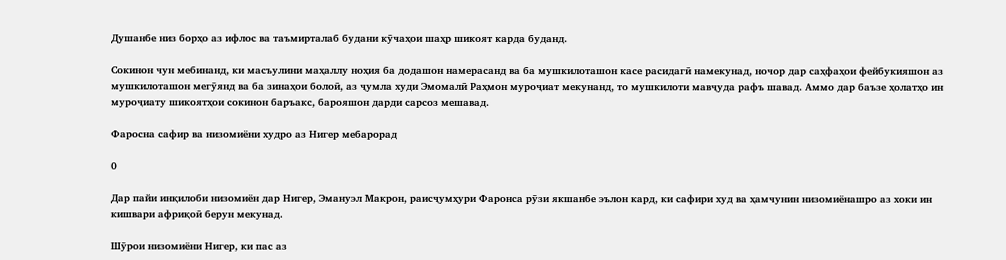Душанбе низ борҳо аз ифлос ва таъмирталаб будани кӯчаҳои шаҳр шикоят карда буданд.

Сокинон чун мебинанд, ки масъулини маҳаллу ноҳия ба додашон намерасанд ва ба мушкилоташон касе расидагӣ намекунад, ночор дар саҳфаҳои фейбукияшон аз мушкилоташон мегӯянд ва ба зинаҳои болоӣ, аз ҷумла худи Эмомалӣ Раҳмон муроҷиат мекунанд, то мушкилоти мавҷуда рафъ шавад. Аммо дар баъзе ҳолатҳо ин муроҷиату шикоятҳои сокинон баръакс, барояшон дарди сарсоз мешавад.

Фаросна сафир ва низомиёни худро аз Нигер мебарорад

0

Дар пайи инқилоби низомиён дар Нигер, Эмануэл Макрон, раисҷумҳури Фаронса рӯзи якшанбе эълон кард, ки сафири худ ва ҳамчунин низомиёнашро аз хоки ин кишвари африқоӣ берун мекунад.

Шӯрои низомиёни Нигер, ки пас аз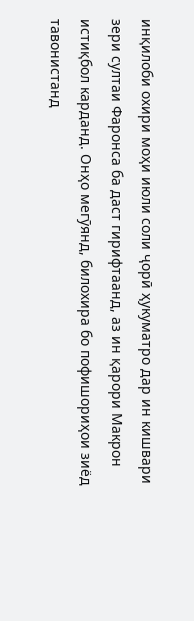инқилоби охири моҳи июли соли ҷорӣ ҳукуматро дар ин кишвари зери султаи Фаронса ба даст гирифтаанд, аз ин қарори Макрон истиқбол карданд. Онҳо мегӯянд, билохира бо пофишориҳои зиёд тавонистанд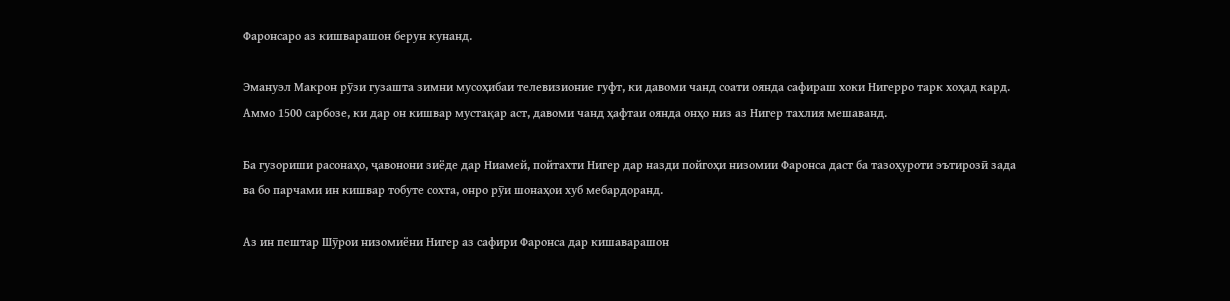Фаронсаро аз кишварашон берун кунанд.

Эмануэл Макрон рӯзи гузашта зимни мусоҳибаи телевизионие гуфт, ки давоми чанд соати оянда сафираш хоки Нигерро тарк хоҳад кард. Аммо 1500 сарбозе, ки дар он кишвар мустақар аст, давоми чанд ҳафтаи оянда онҳо низ аз Нигер тахлия мешаванд.

Ба гузориши расонаҳо, ҷавонони зиёде дар Ниамей, пойтахти Нигер дар назди пойгоҳи низомии Фаронса даст ба тазоҳуроти эътирозӣ зада ва бо парчами ин кишвар тобуте сохта, онро рӯи шонаҳои хуб мебардоранд.

Аз ин пештар Шӯрои низомиёни Нигер аз сафири Фаронса дар кишаварашон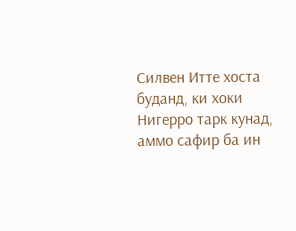Силвен Итте хоста буданд, ки хоки Нигерро тарк кунад, аммо сафир ба ин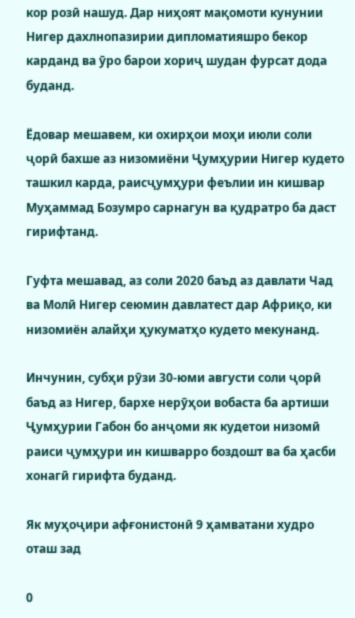кор розӣ нашуд. Дар ниҳоят мақомоти кунунии Нигер дахлнопазирии дипломатияшро бекор карданд ва ӯро барои хориҷ шудан фурсат дода буданд.

Ёдовар мешавем, ки охирҳои моҳи июли соли ҷорӣ бахше аз низомиёни Ҷумҳурии Нигер кудето ташкил карда, раисҷумҳури феълии ин кишвар Муҳаммад Бозумро сарнагун ва қудратро ба даст гирифтанд.

Гуфта мешавад, аз соли 2020 баъд аз давлати Чад ва Молӣ Нигер сеюмин давлатест дар Африқо, ки низомиён алайҳи ҳукуматҳо кудето мекунанд.

Инчунин, субҳи рӯзи 30-юми августи соли ҷорӣ баъд аз Нигер, бархе нерӯҳои вобаста ба артиши Ҷумҳурии Габон бо анҷоми як кудетои низомӣ раиси ҷумҳури ин кишварро боздошт ва ба ҳасби хонагӣ гирифта буданд.

Як муҳоҷири афғонистонӣ 9 ҳамватани худро оташ зад

0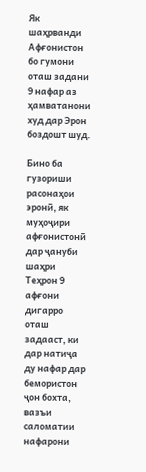Як шаҳрванди Афғонистон бо гумони оташ задани 9 нафар аз ҳамватанони худ дар Эрон боздошт шуд.

Бино ба гузориши расонаҳои эронӣ, як муҳоҷири афғонистонӣ дар ҷануби шаҳри Теҳрон 9 афғони дигарро оташ задааст, ки дар натиҷа ду нафар дар бемористон ҷон бохта, вазъи саломатии нафарони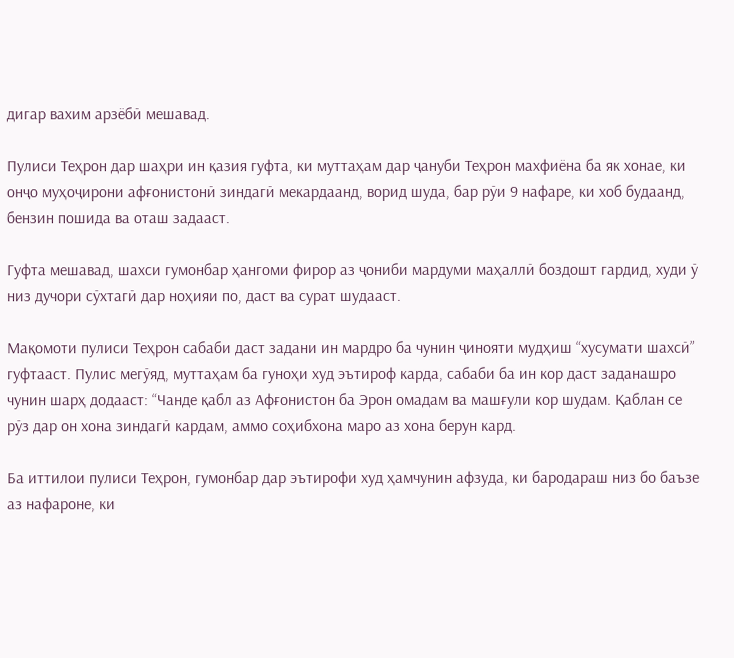дигар вахим арзёбӣ мешавад.

Пулиси Теҳрон дар шаҳри ин қазия гуфта, ки муттаҳам дар ҷануби Теҳрон махфиёна ба як хонае, ки онҷо муҳоҷирони афғонистонӣ зиндагӣ мекардаанд, ворид шуда, бар рӯи 9 нафаре, ки хоб будаанд, бензин пошида ва оташ задааст.

Гуфта мешавад, шахси гумонбар ҳангоми фирор аз ҷониби мардуми маҳаллӣ боздошт гардид, худи ӯ низ дучори сӯхтагӣ дар ноҳияи по, даст ва сурат шудааст.

Мақомоти пулиси Теҳрон сабаби даст задани ин мардро ба чунин ҷинояти мудҳиш “хусумати шахсӣ” гуфтааст. Пулис мегӯяд, муттаҳам ба гуноҳи худ эътироф карда, сабаби ба ин кор даст заданашро чунин шарҳ додааст: “Чанде қабл аз Афғонистон ба Эрон омадам ва машғули кор шудам. Қаблан се рӯз дар он хона зиндагӣ кардам, аммо соҳибхона маро аз хона берун кард.

Ба иттилои пулиси Теҳрон, гумонбар дар эътирофи худ ҳамчунин афзуда, ки бародараш низ бо баъзе аз нафароне, ки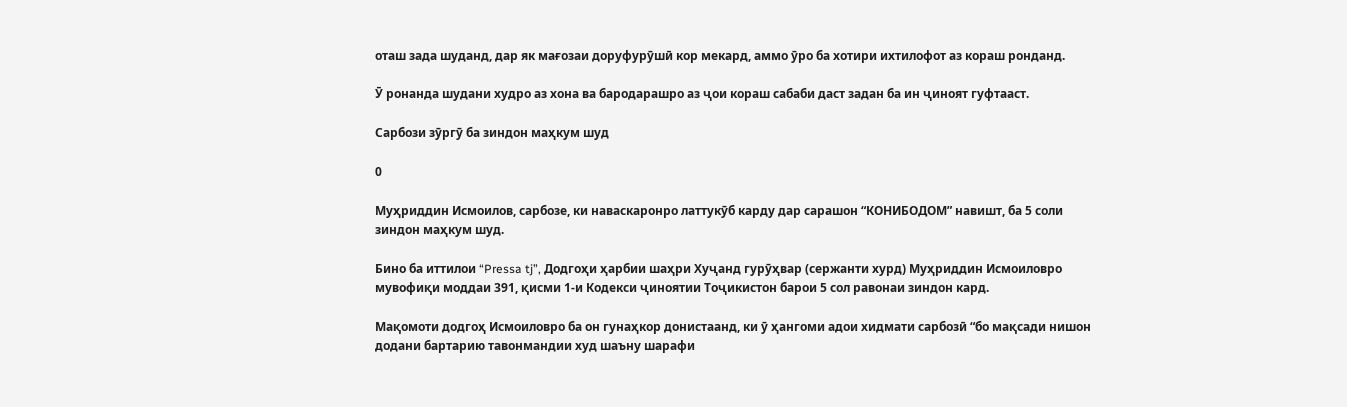оташ зада шуданд, дар як мағозаи доруфурӯшӣ кор мекард, аммо ӯро ба хотири ихтилофот аз кораш ронданд.

Ӯ ронанда шудани худро аз хона ва бародарашро аз ҷои кораш сабаби даст задан ба ин ҷиноят гуфтааст.

Сарбози зӯргӯ ба зиндон маҳкум шуд

0

Муҳриддин Исмоилов, сарбозе, ки наваскаронро латтукӯб карду дар сарашон “КОНИБОДОМ” навишт, ба 5 соли зиндон маҳкум шуд.

Бино ба иттилои “Pressa tj”, Додгоҳи ҳарбии шаҳри Хуҷанд гурӯҳвар (сержанти хурд) Муҳриддин Исмоиловро мувофиқи моддаи 391, қисми 1-и Кодекси ҷиноятии Тоҷикистон барои 5 сол равонаи зиндон кард.

Мақомоти додгоҳ Исмоиловро ба он гунаҳкор донистаанд, ки ӯ ҳангоми адои хидмати сарбозӣ “бо мақсади нишон додани бартарию тавонмандии худ шаъну шарафи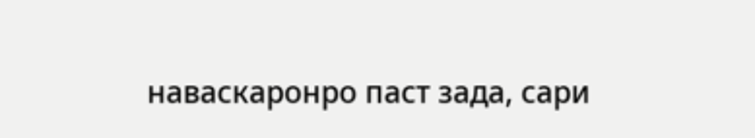наваскаронро паст зада, сари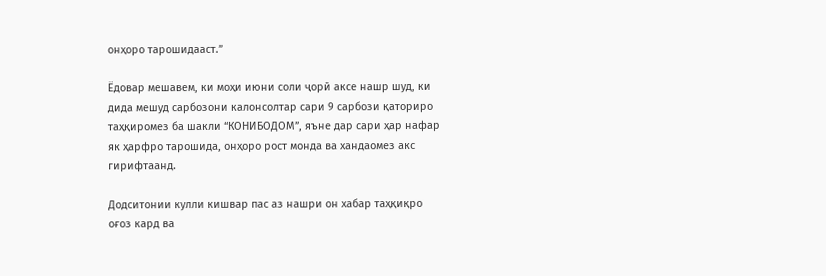онҳоро тарошидааст.”

Ёдовар мешавем, ки моҳи июни соли ҷорӣ аксе нашр шуд, ки дида мешуд сарбозони калонсолтар сари 9 сарбози қаториро таҳқиромез ба шакли “КОНИБОДОМ”, яъне дар сари ҳар нафар як ҳарфро тарошида, онҳоро рост монда ва хандаомез акс гирифтаанд.

Додситонии кулли кишвар пас аз нашри он хабар таҳқиқро оғоз кард ва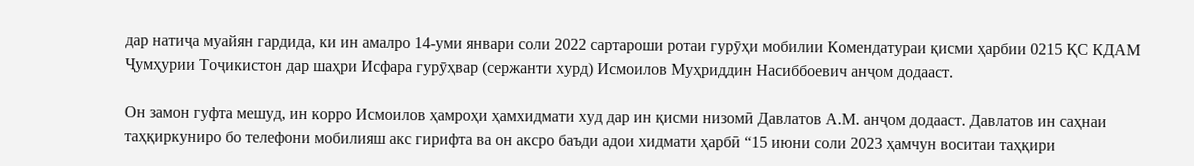дар натиҷа муайян гардида, ки ин амалро 14-уми январи соли 2022 сартароши ротаи гурӯҳи мобилии Комендатураи қисми ҳарбии 0215 ҚС КДАМ Ҷумҳурии Тоҷикистон дар шаҳри Исфара гурӯҳвар (сержанти хурд) Исмоилов Муҳриддин Насиббоевич анҷом додааст.

Он замон гуфта мешуд, ин корро Исмоилов ҳамроҳи ҳамхидмати худ дар ин қисми низомӣ Давлатов А.М. анҷом додааст. Давлатов ин саҳнаи таҳқиркуниро бо телефони мобилияш акс гирифта ва он аксро баъди адои хидмати ҳарбӣ “15 июни соли 2023 ҳамчун воситаи таҳқири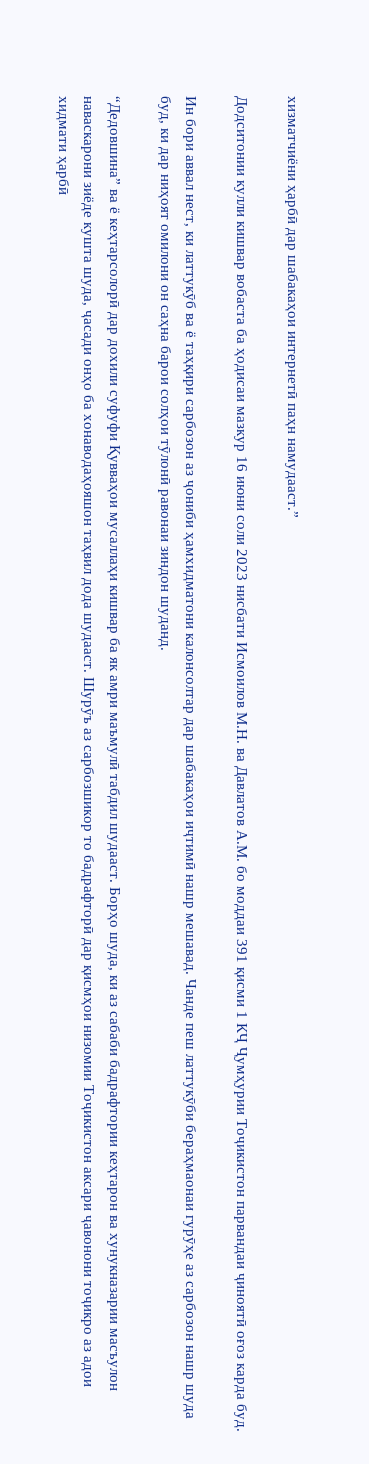хизматчиёни ҳарбӣ дар шабакаҳои интернетӣ паҳн намудааст.”

Додситонии кулли кишвар вобаста ба ҳодисаи мазкур 16 июни соли 2023 нисбати Исмоилов М.Н. ва Давлатов А.М. бо моддаи 391 қисми 1 КҶ Ҷумҳурии Тоҷикистон парвандаи ҷиноятӣ оғоз карда буд.

Ин бори аввал нест, ки латтукӯб ва ё таҳқири сарбозон аз ҷониби ҳамхидматони калонсолтар дар шабакаҳои иҷтимӣ нашр мешавад. Чанде пеш латтукӯби бераҳмаонаи гурӯҳе аз сарбозон нашр шуда буд, ки дар ниҳоят омилони он саҳна барои солҳои тӯлонӣ равонаи зиндон шуданд.

“Дедовшина” ва ё кеҳтарсолорӣ дар дохили суфуфи Қувваҳои мусаллаҳи кишвар ба як амри маъмулӣ табдил шудааст. Борҳо шуда, ки аз сабаби бадрафтории кеҳтарон ва хунукназарии масъулон наваскарони зиёде кушта шуда, ҷасади онҳо ба хонаводаҳояшон таҳвил дода шудааст. Шурӯъ аз сарбозшикор то бадрафторӣ дар қисмҳои низомии Тоҷикистон аксари ҷавонони тоҷикро аз адои хидмати ҳарбӣ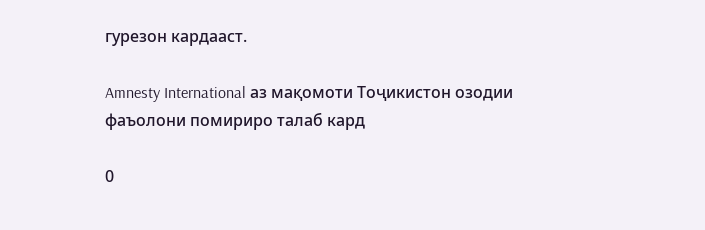гурезон кардааст.

Amnesty International аз мақомоти Тоҷикистон озодии фаъолони помириро талаб кард

0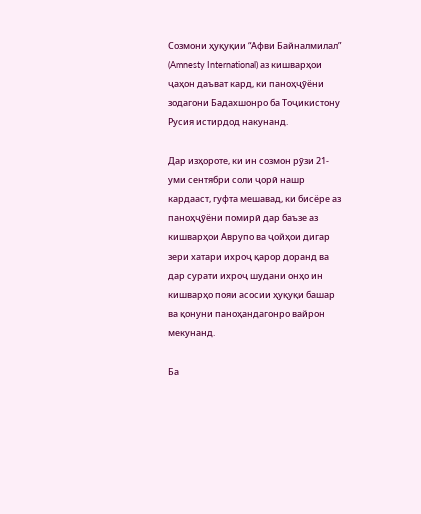Cозмони ҳуқуқии “Афви Байналмилал” (Amnesty International) аз кишварҳои ҷаҳон даъват кард, ки паноҳҷӯёни зодагони Бадахшонро ба Тоҷикистону Русия истирдод накунанд.

Дар изҳороте, ки ин созмон рӯзи 21-уми сентябри соли ҷорӣ нашр кардааст, гуфта мешавад, ки бисёре аз паноҳҷӯёни помирӣ дар баъзе аз кишварҳои Аврупо ва ҷойҳои дигар зери хатари ихроҷ қарор доранд ва дар сурати ихроҷ шудани онҳо ин кишварҳо пояи асосии ҳуқуқи башар ва қонуни паноҳандагонро вайрон мекунанд.

Ба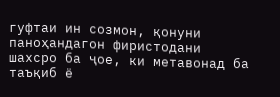гуфтаи ин созмон, қонуни паноҳандагон фиристодани шахсро ба ҷое, ки метавонад ба таъқиб ё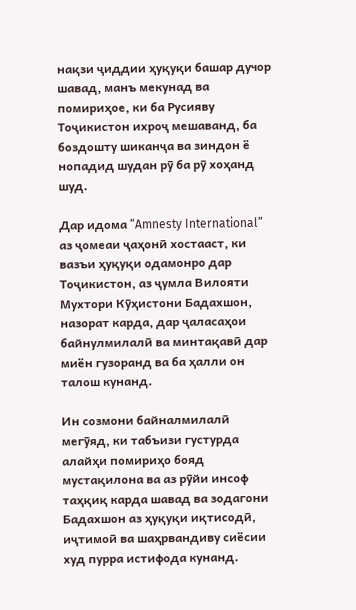нақзи ҷиддии ҳуқуқи башар дучор шавад, манъ мекунад ва помириҳое, ки ба Русияву Тоҷикистон ихроҷ мешаванд, ба боздошту шиканҷа ва зиндон ё нопадид шудан рӯ ба рӯ хоҳанд шуд.

Дар идома “Amnesty International” аз ҷомеаи ҷаҳонӣ хостааст, ки вазъи ҳуқуқи одамонро дар Тоҷикистон, аз ҷумла Вилояти Мухтори Кӯҳистони Бадахшон, назорат карда, дар ҷаласаҳои байнулмилалӣ ва минтақавӣ дар миён гузоранд ва ба ҳалли он талош кунанд.

Ин созмони байналмилалӣ мегӯяд, ки табъизи густурда алайҳи помириҳо бояд мустақилона ва аз рӯйи инсоф таҳқиқ карда шавад ва зодагони Бадахшон аз ҳуқуқи иқтисодӣ, иҷтимоӣ ва шаҳрвандиву сиёсии худ пурра истифода кунанд.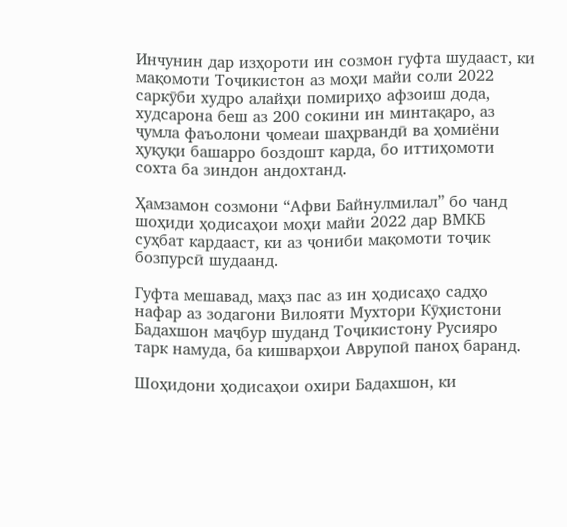Инчунин дар изҳороти ин созмон гуфта шудааст, ки мақомоти Тоҷикистон аз моҳи майи соли 2022 саркӯби худро алайҳи помириҳо афзоиш дода, худсарона беш аз 200 сокини ин минтақаро, аз ҷумла фаъолони ҷомеаи шаҳрвандӣ ва ҳомиёни ҳуқуқи башарро боздошт карда, бо иттиҳомоти сохта ба зиндон андохтанд.

Ҳамзамон созмони “Афви Байнулмилал” бо чанд шоҳиди ҳодисаҳои моҳи майи 2022 дар ВМКБ суҳбат кардааст, ки аз ҷониби мақомоти тоҷик бозпурсӣ шудаанд.

Гуфта мешавад, маҳз пас аз ин ҳодисаҳо садҳо нафар аз зодагони Вилояти Мухтори Кӯҳистони Бадахшон маҷбур шуданд Тоҷикистону Русияро тарк намуда, ба кишварҳои Аврупоӣ паноҳ баранд.

Шоҳидони ҳодисаҳои охири Бадахшон, ки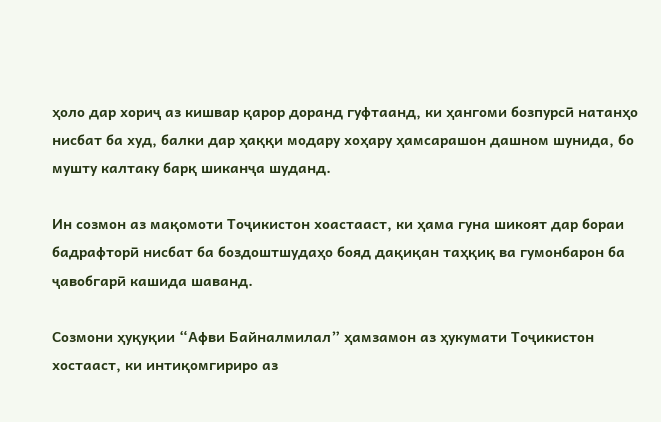ҳоло дар хориҷ аз кишвар қарор доранд гуфтаанд, ки ҳангоми бозпурсӣ натанҳо нисбат ба худ, балки дар ҳаққи модару хоҳару ҳамсарашон дашном шунида, бо мушту калтаку барқ шиканҷа шуданд.

Ин созмон аз мақомоти Тоҷикистон хоастааст, ки ҳама гуна шикоят дар бораи бадрафторӣ нисбат ба боздоштшудаҳо бояд дақиқан таҳқиқ ва гумонбарон ба ҷавобгарӣ кашида шаванд.

Cозмони ҳуқуқии “Афви Байналмилал” ҳамзамон аз ҳукумати Тоҷикистон хостааст, ки интиқомгириро аз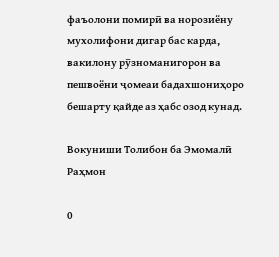фаъолони помирӣ ва норозиёну мухолифони дигар бас карда, вакилону рӯзноманигорон ва пешвоёни ҷомеаи бадахшониҳоро бешарту қайде аз ҳабс озод кунад.

Вокуниши Толибон ба Эмомалӣ Раҳмон

0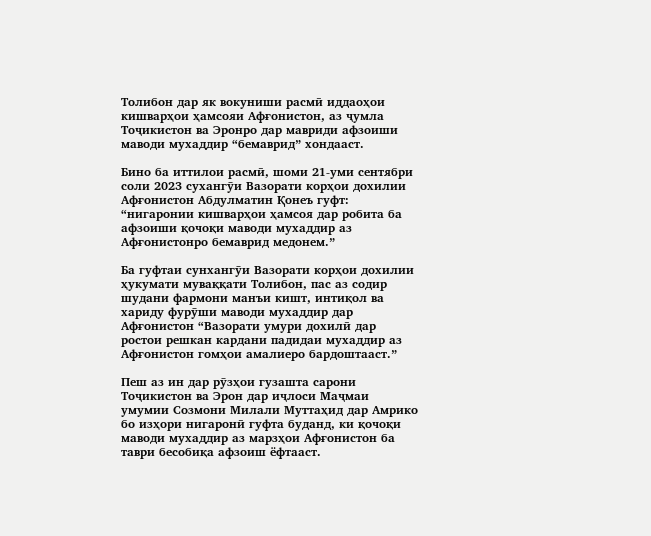Толибон дар як вокуниши расмӣ иддаоҳои кишварҳои ҳамсояи Афғонистон, аз ҷумла Тоҷикистон ва Эронро дар мавриди афзоиши маводи мухаддир “бемаврид” хондааст.

Бино ба иттилои расмӣ, шоми 21-уми сентябри соли 2023 сухангӯи Вазорати корҳои дохилии Афғонистон Абдулматин Қонеъ гуфт: “нигаронии кишварҳои ҳамсоя дар робита ба афзоиши қочоқи маводи мухаддир аз Афғонистонро бемаврид медонем.”

Ба гуфтаи сунхангӯи Вазорати корҳои дохилии ҳукумати муваққати Толибон, пас аз содир шудани фармони манъи кишт, интиқол ва хариду фурӯши маводи мухаддир дар Афғонистон “Вазорати умури дохилӣ дар ростои решкан кардани падидаи мухаддир аз Афғонистон гомҳои амалиеро бардоштааст.”

Пеш аз ин дар рӯзҳои гузашта сарони Тоҷикистон ва Эрон дар иҷлоси Маҷмаи умумии Созмони Милали Муттаҳид дар Амрико бо изҳори нигаронӣ гуфта буданд, ки қочоқи маводи мухаддир аз марзҳои Афғонистон ба таври бесобиқа афзоиш ёфтааст.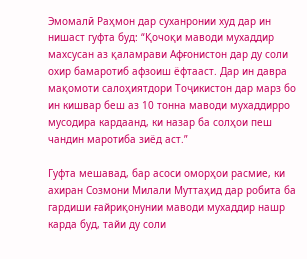Эмомалӣ Раҳмон дар суханронии худ дар ин нишаст гуфта буд: “Қочоқи маводи мухаддир махсусан аз қаламрави Афғонистон дар ду соли охир бамаротиб афзоиш ёфтааст. Дар ин давра мақомоти салоҳиятдори Тоҷикистон дар марз бо ин кишвар беш аз 10 тонна маводи мухаддирро мусодира кардаанд, ки назар ба солҳои пеш чандин маротиба зиёд аст.”

Гуфта мешавад, бар асоси оморҳои расмие, ки ахиран Созмони Милали Муттаҳид дар робита ба гардиши ғайриқонунии маводи мухаддир нашр карда буд, тайи ду соли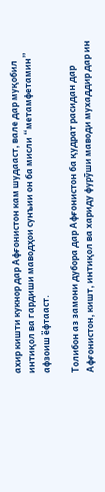ахир кишти кукнор дар Афғонистон кам шудааст, вале дар муқобил интиқол ва гардиши маводҳои сунъии он ба мисли “метамфетамин” афзоиш ёфтааст.

Толибон аз замони дубора дар Афғонистон ба қудрат расидан дар Афғонистон, кишт, интиқол ва хариду фурӯши маводи мухаддир дар ин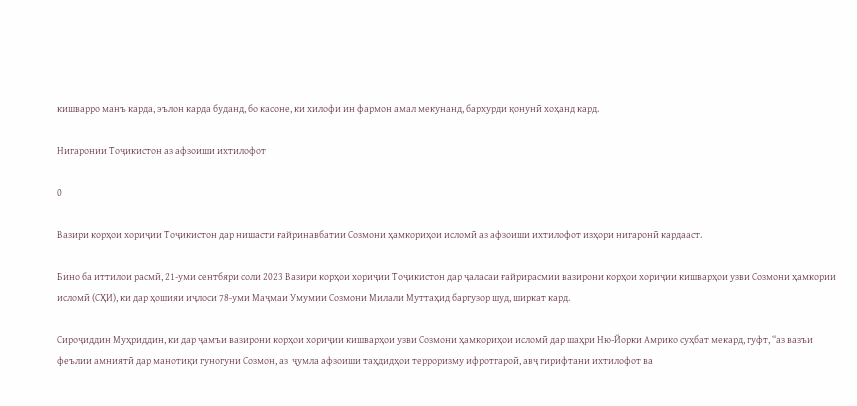кишварро манъ карда, эълон карда буданд, бо касоне, ки хилофи ин фармон амал мекунанд, бархурди қонунӣ хоҳанд кард.

Нигаронии Тоҷикистон аз афзоиши ихтилофот

0

Вазири корҳои хориҷии Тоҷикистон дар нишасти ғайринавбатии Созмони ҳамкориҳои исломӣ аз афзоиши ихтилофот изҳори нигаронӣ кардааст.

Бино ба иттилои расмӣ, 21-уми сентбяри соли 2023 Вазири корҳои хориҷии Тоҷикистон дар ҷаласаи ғайрирасмии вазирони корҳои хориҷии кишварҳои узви Созмони ҳамкории исломӣ (СҲИ), ки дар ҳошияи иҷлоси 78-уми Маҷмаи Умумии Созмони Милали Муттаҳид баргузор шуд, ширкат кард.

Сироҷиддин Муҳриддин, ки дар ҷамъи вазирони корҳои хориҷии кишварҳои узви Созмони ҳамкориҳои исломӣ дар шаҳри Ню-Йорки Амрико суҳбат мекард, гуфт, “аз вазъи феълии амниятӣ дар манотиқи гуногуни Созмон, аз  ҷумла афзоиши таҳдидҳои терроризму ифротгароӣ, авҷ гирифтани ихтилофот ва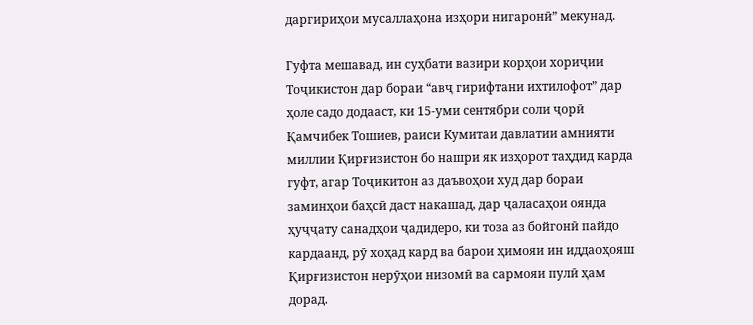даргириҳои мусаллаҳона изҳори нигаронӣ” мекунад.

Гуфта мешавад, ин суҳбати вазири корҳои хориҷии Тоҷикистон дар бораи “авҷ гирифтани ихтилофот” дар ҳоле садо додааст, ки 15-уми сентябри соли ҷорӣ Қамчибек Тошиев, раиси Кумитаи давлатии амнияти миллии Қирғизистон бо нашри як изҳорот таҳдид карда гуфт, агар Тоҷикитон аз даъвоҳои худ дар бораи заминҳои баҳсӣ даст накашад, дар ҷаласаҳои оянда ҳуҷҷату санадҳои ҷадидеро, ки тоза аз бойгонӣ пайдо кардаанд, рӯ хоҳад кард ва барои ҳимояи ин иддаоҳояш Қирғизистон нерӯҳои низомӣ ва сармояи пулӣ ҳам дорад.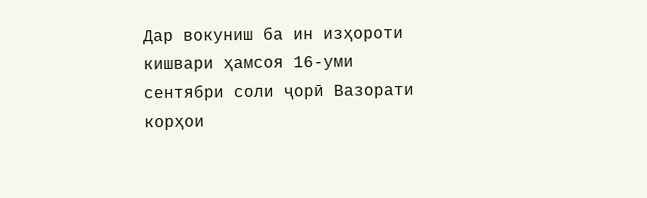Дар вокуниш ба ин изҳороти кишвари ҳамсоя 16-уми сентябри соли ҷорӣ Вазорати корҳои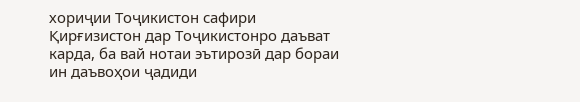хориҷии Тоҷикистон сафири Қирғизистон дар Тоҷикистонро даъват карда, ба вай нотаи эътирозӣ дар бораи ин даъвоҳои ҷадиди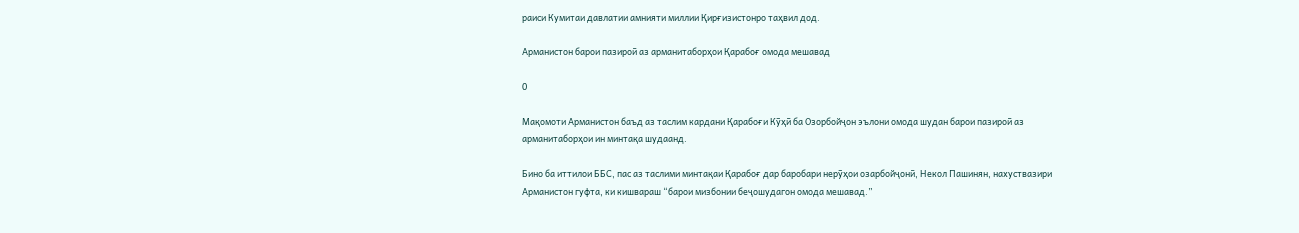раиси Кумитаи давлатии амнияти миллии Қирғизистонро таҳвил дод.

Арманистон барои пазироӣ аз арманитаборҳои Қарабоғ омода мешавад

0

Мақомоти Арманистон баъд аз таслим кардани Қарабоғи Кӯҳӣ ба Озорбойҷон эълони омода шудан барои пазироӣ аз арманитаборҳои ин минтақа шудаанд.

Бино ба иттилои ББС, пас аз таслими минтақаи Қарабоғ дар баробари нерӯҳои озарбойҷонӣ, Некол Пашинян, нахуствазири Арманистон гуфта, ки кишвараш “барои мизбонии беҷошудагон омода мешавад.”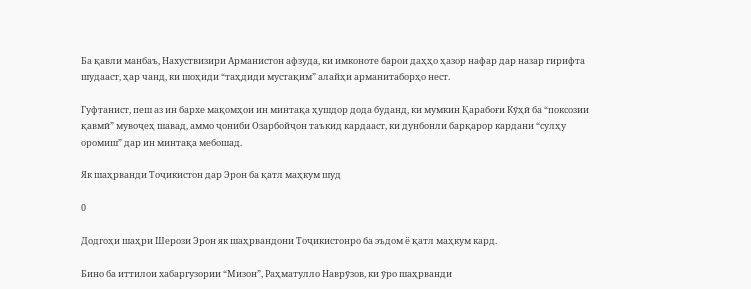Ба қавли манбаъ, Нахуствизири Арманистон афзуда, ки имконоте барои даҳҳо ҳазор нафар дар назар гирифта шудааст, ҳар чанд, ки шоҳиди “таҳдиди мустақим” алайҳи арманитаборҳо нест.

Гуфтанист, пеш аз ин бархе мақомҳои ин минтақа ҳушдор дода буданд, ки мумкин Қарабоғи Кӯҳӣ ба “поксозии қавмӣ” мувоҷеҳ шавад, аммо ҷониби Озарбойҷон таъкид кардааст, ки дунбонли барқарор кардани “сулҳу оромиш” дар ин минтақа мебошад.

Як шаҳрванди Тоҷикистон дар Эрон ба қатл маҳкум шуд

0

Додгоҳи шаҳри Шерози Эрон як шаҳрвандони Тоҷикистонро ба эъдом ё қатл маҳкум кард.

Бино ба иттилои хабаргузории “Мизон”, Раҳматулло Наврӯзов, ки ӯро шаҳрванди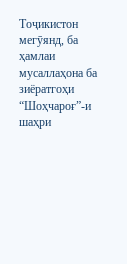Тоҷикистон мегӯянд, ба ҳамлаи мусаллаҳона ба зиёратгоҳи “Шоҳчароғ”-и шаҳри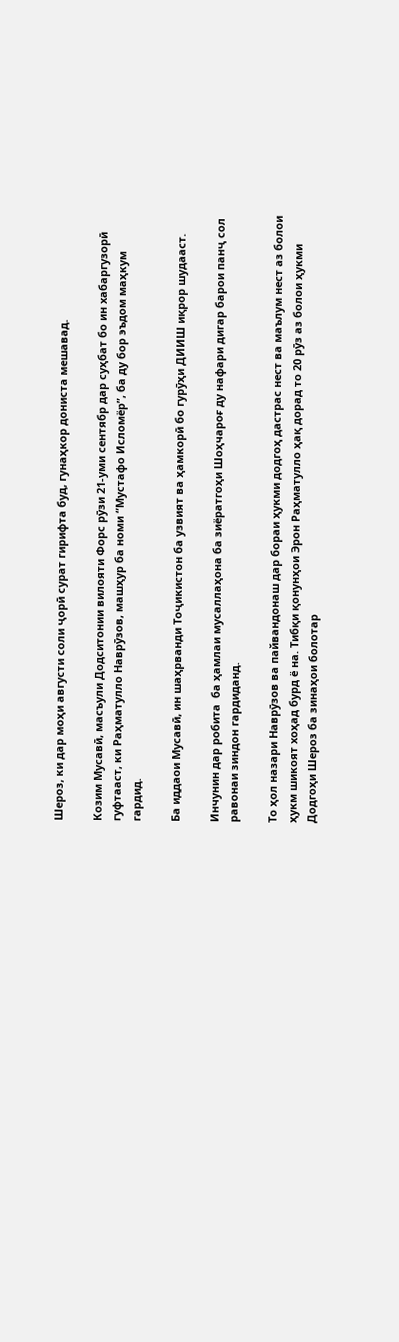Шероз, ки дар моҳи августи соли ҷорӣ сурат гирифта буд, гунаҳкор дониста мешавад.

Козим Мусавӣ, масъули Додситонии вилояти Форс рӯзи 21-уми сентябр дар суҳбат бо ин хабаргузорӣ гуфтааст, ки Раҳматулло Наврӯзов, машҳур ба номи “Мустафо Исломёр”, ба ду бор эъдом маҳкум гардид.

Ба иддаои Мусавӣ, ин шаҳрванди Тоҷикистон ба узвият ва ҳамкорӣ бо гурӯҳи ДИИШ иқрор шудааст.

Инчунин дар робита  ба ҳамлаи мусаллаҳона ба зиёратгоҳи Шоҳчароғ ду нафари дигар барои панҷ сол равонаи зиндон гардиданд.

То ҳол назари Наврӯзов ва пайвандонаш дар бораи ҳукми додгоҳ дастрас нест ва маълум нест аз болои ҳукм шикоят хоҳад бурд ё на. Тибқи қонунҳои Эрон Раҳматулло ҳақ дорад то 20 рӯз аз болои ҳукми Додгоҳи Шероз ба зинаҳои болотар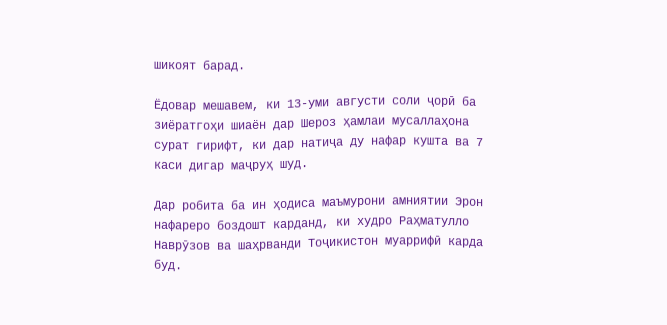шикоят барад.

Ёдовар мешавем, ки 13-уми августи соли ҷорӣ ба зиёратгоҳи шиаён дар Шероз ҳамлаи мусаллаҳона сурат гирифт, ки дар натиҷа ду нафар кушта ва 7 каси дигар маҷруҳ шуд.

Дар робита ба ин ҳодиса маъмурони амниятии Эрон нафареро боздошт карданд, ки худро Раҳматулло Наврӯзов ва шаҳрванди Тоҷикистон муаррифӣ карда буд.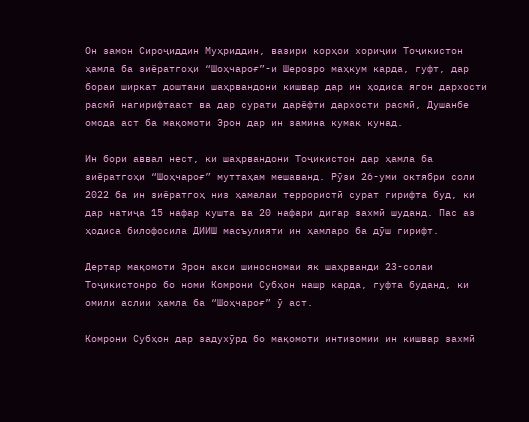Он замон Сироҷиддин Муҳриддин, вазири корҳои хориҷии Тоҷикистон ҳамла ба зиёратгоҳи “Шоҳчароғ”-и Шерозро маҳкум карда, гуфт, дар бораи ширкат доштани шаҳрвандони кишвар дар ин ҳодиса ягон дархости расмӣ нагирифтааст ва дар сурати дарёфти дархости расмӣ, Душанбе омода аст ба мақомоти Эрон дар ин замина кумак кунад.

Ин бори аввал нест, ки шаҳрвандони Тоҷикистон дар ҳамла ба зиёратгоҳи “Шоҳчароғ” муттаҳам мешаванд. Рӯзи 26-уми октябри соли 2022 ба ин зиёратгоҳ низ ҳамалаи террористӣ сурат гирифта буд, ки дар натиҷа 15 нафар кушта ва 20 нафари дигар захмӣ шуданд. Пас аз ҳодиса билофосила ДИИШ масъулияти ин ҳамларо ба дӯш гирифт.

Дертар мақомоти Эрон акси шиносномаи як шаҳрванди 23-солаи Тоҷикистонро бо номи Комрони Субҳон нашр карда, гуфта буданд, ки омили аслии ҳамла ба “Шоҳчароғ” ӯ аст.

Комрони Субҳон дар задухӯрд бо мақомоти интизомии ин кишвар захмӣ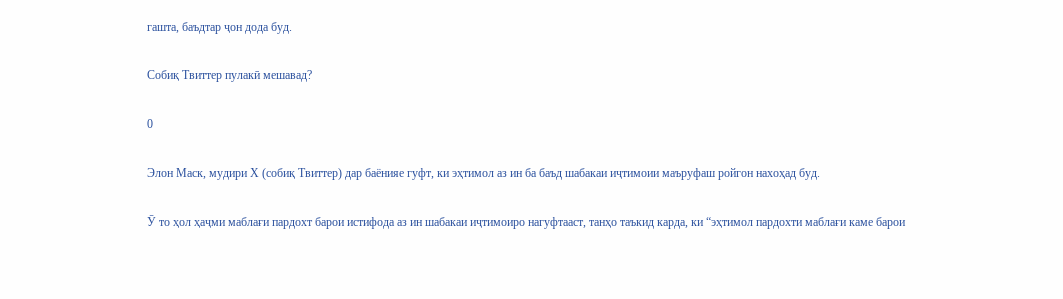гашта, баъдтар ҷон дода буд.

Собиқ Твиттер пулакӣ мешавад?

0

Элон Маск, мудири Х (собиқ Твиттер) дар баёнияе гуфт, ки эҳтимол аз ин ба баъд шабакаи иҷтимоии маъруфаш ройгон нахоҳад буд.

Ӯ то ҳол ҳаҷми маблағи пардохт барои истифода аз ин шабакаи иҷтимоиро нагуфтааст, танҳо таъкид карда, ки “эҳтимол пардохти маблағи каме барои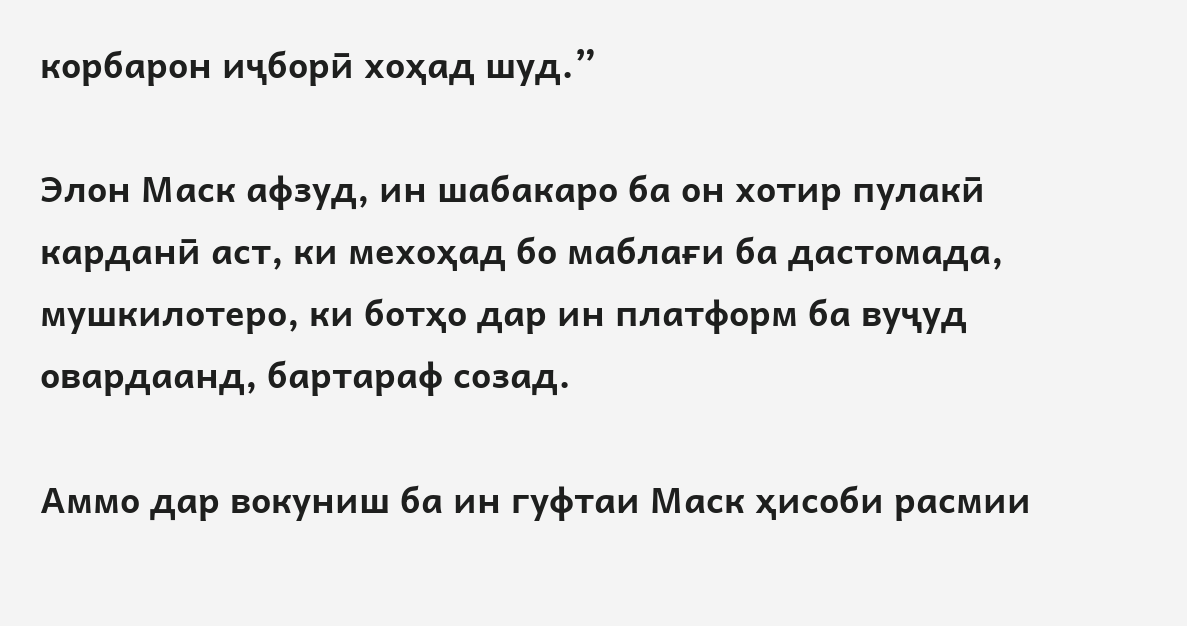корбарон иҷборӣ хоҳад шуд.”

Элон Маск афзуд, ин шабакаро ба он хотир пулакӣ карданӣ аст, ки мехоҳад бо маблағи ба дастомада, мушкилотеро, ки ботҳо дар ин платформ ба вуҷуд овардаанд, бартараф созад.

Аммо дар вокуниш ба ин гуфтаи Маск ҳисоби расмии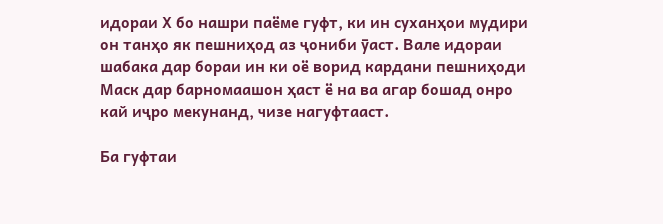идораи Х бо нашри паёме гуфт, ки ин суханҳои мудири он танҳо як пешниҳод аз ҷониби ӯаст. Вале идораи шабака дар бораи ин ки оё ворид кардани пешниҳоди Маск дар барномаашон ҳаст ё на ва агар бошад онро кай иҷро мекунанд, чизе нагуфтааст.

Ба гуфтаи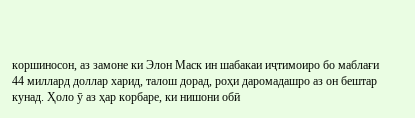коршиносон, аз замоне ки Элон Маск ин шабакаи иҷтимоиро бо маблағи 44 миллард доллар харид, талош дорад, роҳи даромадашро аз он бештар кунад. Ҳоло ӯ аз ҳар корбаре, ки нишони обӣ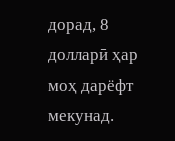дорад, 8 долларӣ ҳар моҳ дарёфт мекунад.